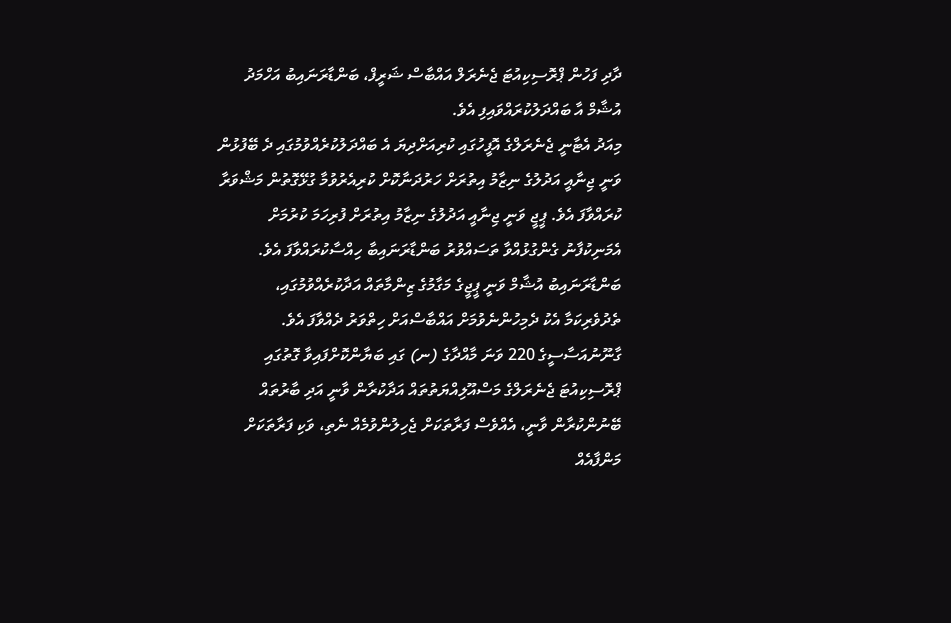ދާދި ފަހުން ޕްރޮސިކިއުޓަ ޖެނެރަލް އައްބާސް ޝަރީފް، ބަންޑާރަނައިބު އަހްމަދު އުޝާމް އާ ބައްދަލުކުރައްވައިފި އެވެ.
މިއަދު އެޓާނީ ޖެނެރަލްގެ އޮފީހުގައި ކުރިއަށްދިޔަ އެ ބައްދަލުކުރެއްވުމުގައި ދެ ބޭފުޅުން ވަނީ ޖިނާއީ އަދުލުގެ ނިޒާމު އިތުރަށް ހަރުދަނާކޮށް ކުރިއެރުވުމާ ގުޅޭގޮތުން މަޝްވަރާ ކުރައްވާފަ އެވެ. ޕީޖީ ވަނީ ޖިނާއީ އަދުލުގެ ނިޒާމު އިތުރަށް ފުރިހަމަ ކުރުމަށް އެމަނިކުފާނު ގެންގުޅުއްވާ ތަސައްވުރު ބަންޑާރަނައިބާ ހިއްސާކުރައްވާފަ އެވެ.
ބަންޑާރަނައިބު އުޝާމް ވަނީ ޕީޖީގެ މަގާމުގެ ޒިންމާތައް އަދާކުރެއްވުމުގައި، ތެދުވެރިކަމާ އެކު ދެމިހުންނެވުމަށް އައްބާސްއަށް ހިތްވަރު ދެއްވާފަ އެވެ.
ގާނޫނުއަސާސީގެ 220 ވަނަ މާއްދާގެ (ނ) ގައި ބަޔާންކޮށްފައިވާ ގޮތުގައި ޕްރޮސިކިއުޓަ ޖެނެރަލްގެ މަސްއޫލިއްޔަތުތައް އަދާކުރާން ވާނީ އަދި ބާރުތައް ބޭނުންކުރާން ވާނީ، އެއްވެސް ފަރާތަކަށް ޖެހިލުންވުމެއް ނެތި، ވަކި ފަރާތަކަށް މަންފާއެއް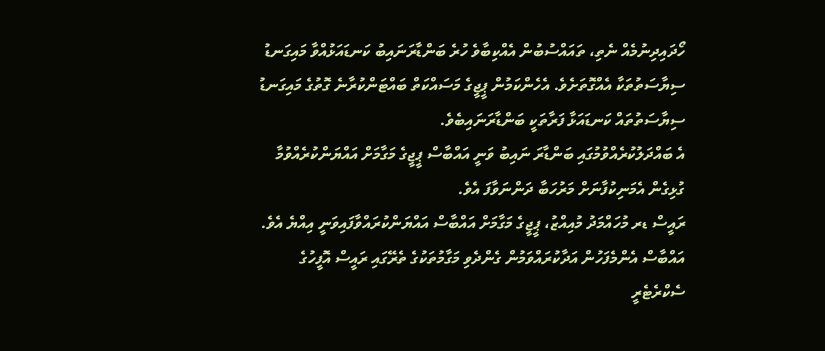ހޯދައިދިނުމެއް ނެތި، ތައައްސުބުން އެއްކިބާވެ ހުރެ ބަންޑާރަނައިބު ކަނޑައަޅުއްވާ މައިގަނޑު ސިޔާސަތުތަކާ އެއްގޮތަށެވެ. އެހެންކަމުން ޕީޖީގެ މަސައްކަތް ބައްޓަންކުރާނެ ގޮތުގެ މައިގަނޑު ސިޔާސަތުތައް ކަނޑައަޅާ ފަރާތަކީ ބަންޑާރަނައިބެވެ.
އެ ބައްދަލުކުރެއްވުމުގައި ބަންޑާރަ ނައިބު ވަނީ އައްބާސް ޕީޖީގެ މަގާމަށް އައްޔަންކުރެއްވުމާ ގުޅިގެން އެމަނިކުފާނަށް މަރުހަބާ ދަންނަވާފަ އެވެ.
ރައީސް ޑރ މުހައްމަދު މުއިއްޒު، ޕީޖީގެ މަގާމަށް އައްބާސް އައްޔަންކުރައްވާފައިވަނީ އިއްޔެ އެވެ.
އައްބާސް އެންމެފަހުން އަދާކުރައްވަމުން ގެންދެވި މަގާމުތަކުގެ ތެރޭގައި ރައީސް އޮފީހުގެ ސެކްރެޓެރީ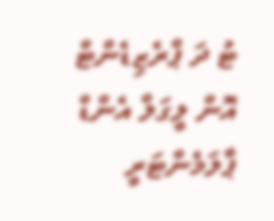ޓު ދަ ޕްރެޒިޑެންޓް އޮން ލީގަލް އެންޑް ޕާލަމެންޓަރީ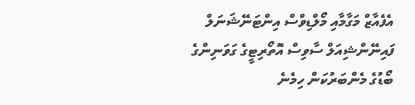އެފެއާޒް މަގާމާއި މޯލްޑިވްސް އިންޓަނޭޝަނަލް ފައިނޭންޝިއަލް ސާވިސް އޮތޯރިޓީގެ ގަވަނިންގެ ބޯޑުގެ މެންބަރުކަން ހިމެނެ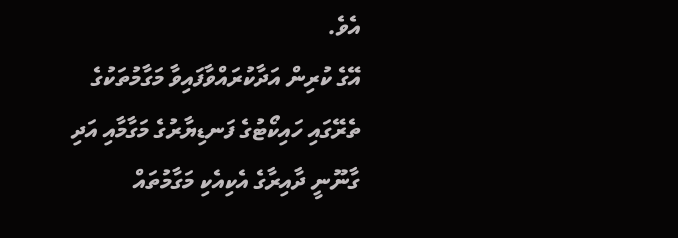އެވެ.
އޭގެ ކުރިން އަދާކުރައްވާފައިވާ މަގާމުތަކުގެ ތެރޭގައި ހައިކޯޓުގެ ފަނޑިޔާރުގެ މަގާމާއި އަދި ގާނޫނީ ދާއިރާގެ އެކިއެކި މަގާމުތައް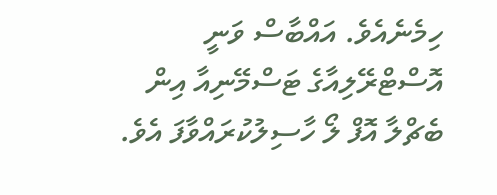ހިމެނެއެވެ. އައްބާސް ވަނީ އޮސްޓްރޭލިއާގެ ޓަސްމޭނިއާ އިން ބެޗްލާ އޮފް ލޯ ހާސިލުކުރައްވާފަ އެވެ.